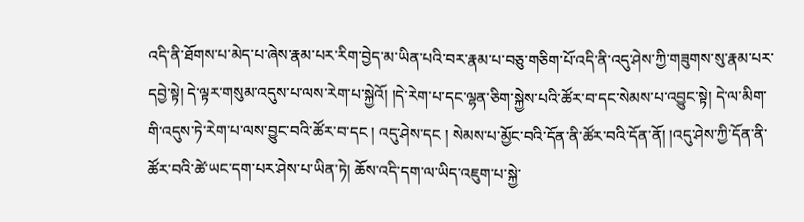འདི་ནི་ཐོགས་པ་མེད་པ་ཞེས་རྣམ་པར་རིག་བྱེད་མ་ཡིན་པའི་བར་རྣམ་པ་བཅུ་གཅིག་པོ་འདི་ནི་འདུ་ཤེས་ཀྱི་གཟུགས་སུ་རྣམ་པར་དབྱེ་སྟེ། དེ་ལྟར་གསུམ་འདུས་པ་ལས་རེག་པ་སྐྱེའོ། །དེ་རེག་པ་དང་ལྷན་ཅིག་སྐྱེས་པའི་ཚོར་བ་དང་སེམས་པ་འབྱུང་སྟེ། དེ་ལ་མིག་གི་འདུས་ཏེ་རེག་པ་ལས་བྱུང་བའི་ཚོར་བ་དང ། འདུ་ཤེས་དང ། སེམས་པ་མྱོང་བའི་དོན་ནི་ཚོར་བའི་དོན་ནོ། །འདུ་ཤེས་ཀྱི་དོན་ནི་ཚོར་བའི་ཚེ་ཡང་དག་པར་ཤེས་པ་ཡིན་ཏེ། ཆོས་འདི་དག་ལ་ཡིད་འཇུག་པ་སྐྱེ་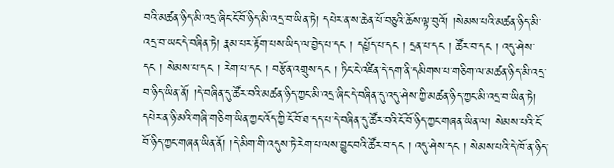བའི་མཚན་ཉིད་མི་འདྲ་ཞིང་ངོ་བོ་ཉིད་མི་འདྲ་བ་ཡིན་ཏེ། དཔེར་ན་ས་ཆེན་པོ་བཅུའི་ཆོས་ལྟ་བུའོ། །སེམས་པའི་མཚན་ཉིད་མི་འདྲ་བ་ཡང་དེ་བཞིན་ཏེ། རྣམ་པར་རྟོག་པས་ཡིད་ལ་བྱེད་པ་དང ། དཔྱོད་པ་དང ། དྲན་པ་དང ། ཚོར་བ་དང ། འདུ་ཤེས་དང ། སེམས་པ་དང ། རེག་པ་དང ། བརྩོན་འགྲུས་དང ། ཏིང་ངེ་འཛིན་དེ་དག་ནི་དམིགས་པ་གཅིག་ལ་མཚན་ཉིད་མི་འདྲ་བ་ཉིད་ཡིན་ནོ། །དེ་བཞིན་དུ་ཚོར་བའི་མཚན་ཉིད་ཀྱང་མི་འདྲ་ཞིང་དེ་བཞིན་དུ་འདུ་ཤེས་ཀྱི་མཚན་ཉིད་ཀྱང་མི་འདྲ་བ་ཡིན་ཏེ། དཔེར་ན་ཉི་མའི་གཞི་གཅིག་ཡིན་ཀྱང་འོད་ཀྱི་ངོ་བོ་ཐ་དད་པ་དེ་བཞིན་དུ་ཚོར་བའི་ངོ་བོ་ཉིད་ཀྱང་གཞན་ཡིན་ལ། སེམས་པའི་ངོ་བོ་ཉིད་ཀྱང་གཞན་ཡིན་ནོ། །དེ་མིག་གི་འདུས་ཏེ་རེག་པ་ལས་བྱུང་བའི་ཚོར་བ་དང ། འདུ་ཤེས་དང ། སེམས་པའི་དེ་ཁོ་ན་ཉིད་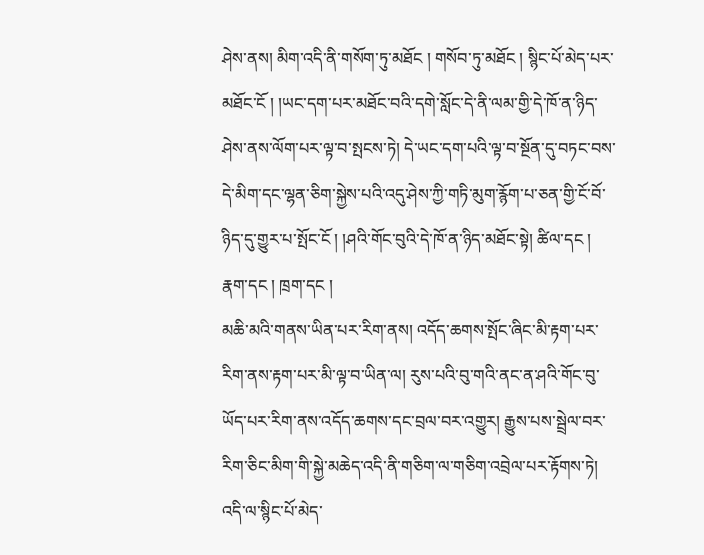ཤེས་ནས། མིག་འདི་ནི་གསོག་ཏུ་མཐོང ། གསོབ་ཏུ་མཐོང ། སྙིང་པོ་མེད་པར་མཐོང་ངོ ། །ཡང་དག་པར་མཐོང་བའི་དགེ་སློང་དེ་ནི་ལམ་གྱི་དེ་ཁོ་ན་ཉིད་ཤེས་ནས་ལོག་པར་ལྟ་བ་སྤངས་ཏེ། དེ་ཡང་དག་པའི་ལྟ་བ་སྔོན་དུ་བཏང་བས་དེ་མིག་དང་ལྷན་ཅིག་སྐྱེས་པའི་འདུ་ཤེས་ཀྱི་གཏི་མུག་རྙོག་པ་ཅན་གྱི་ངོ་བོ་ཉིད་དུ་གྱུར་པ་སྤོང་ངོ ། །ཤའི་གོང་བུའི་དེ་ཁོ་ན་ཉིད་མཐོང་སྟེ། ཚིལ་དང ། རྣག་དང ། ཁྲག་དང །
མཆི་མའི་གནས་ཡིན་པར་རིག་ནས། འདོད་ཆགས་སྤོང་ཞིང་མི་རྟག་པར་རིག་ནས་རྟག་པར་མི་ལྟ་བ་ཡིན་ལ། རུས་པའི་བུ་གའི་ནང་ན་ཤའི་གོང་བུ་ཡོད་པར་རིག་ནས་འདོད་ཆགས་དང་བྲལ་བར་འགྱུར། རྒྱུས་པས་སྦྲེལ་བར་རིག་ཅིང་མིག་གི་སྐྱེ་མཆེད་འདི་ནི་གཅིག་ལ་གཅིག་འབྲེལ་པར་རྟོགས་ཏེ། འདི་ལ་སྙིང་པོ་མེད་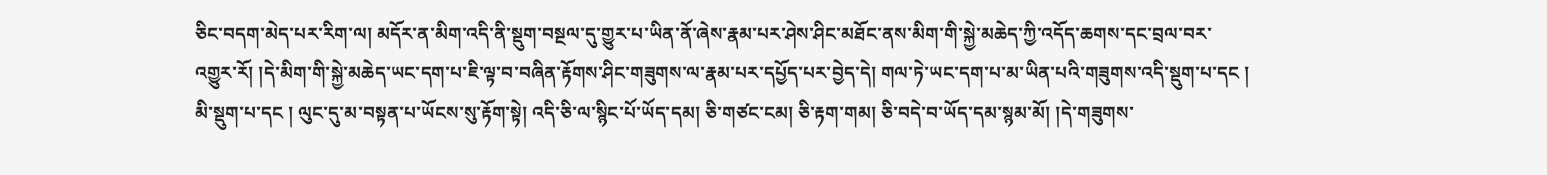ཅིང་བདག་མེད་པར་རིག་ལ། མདོར་ན་མིག་འདི་ནི་སྡུག་བསྔལ་དུ་གྱུར་པ་ཡིན་ནོ་ཞེས་རྣམ་པར་ཤེས་ཤིང་མཐོང་ནས་མིག་གི་སྐྱེ་མཆེད་ཀྱི་འདོད་ཆགས་དང་བྲལ་བར་འགྱུར་རོ། །དེ་མིག་གི་སྐྱེ་མཆེད་ཡང་དག་པ་ཇི་ལྟ་བ་བཞིན་རྟོགས་ཤིང་གཟུགས་ལ་རྣམ་པར་དཔྱོད་པར་བྱེད་དེ། གལ་ཏེ་ཡང་དག་པ་མ་ཡིན་པའི་གཟུགས་འདི་སྡུག་པ་དང ། མི་སྡུག་པ་དང ། ལུང་དུ་མ་བསྟན་པ་ཡོངས་སུ་རྟོག་སྟེ། འདི་ཅི་ལ་སྙིང་པོ་ཡོད་དམ། ཅི་གཙང་ངམ། ཅི་རྟག་གམ། ཅི་བདེ་བ་ཡོད་དམ་སྙམ་མོ། །དེ་གཟུགས་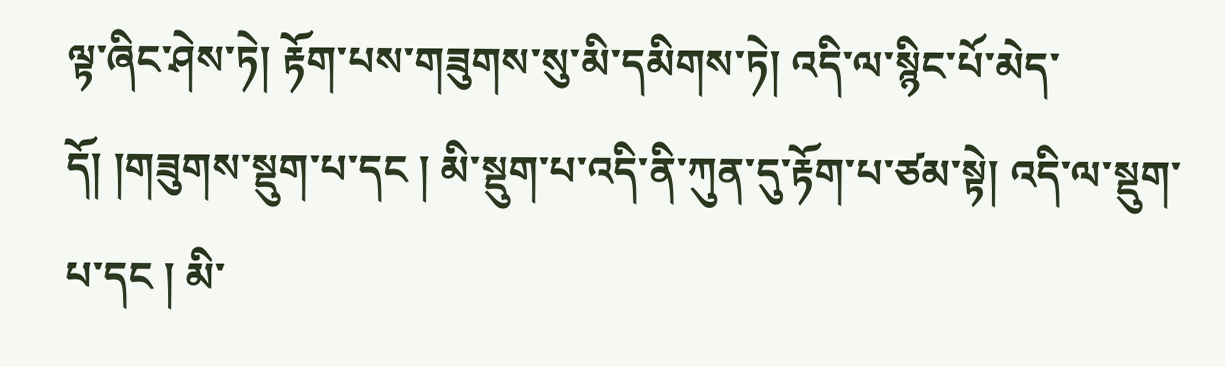ལྟ་ཞིང་ཤེས་ཏེ། རྟོག་པས་གཟུགས་སུ་མི་དམིགས་ཏེ། འདི་ལ་སྙིང་པོ་མེད་དོ། །གཟུགས་སྡུག་པ་དང ། མི་སྡུག་པ་འདི་ནི་ཀུན་དུ་རྟོག་པ་ཙམ་སྟེ། འདི་ལ་སྡུག་པ་དང ། མི་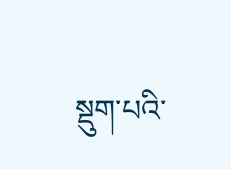སྡུག་པའི་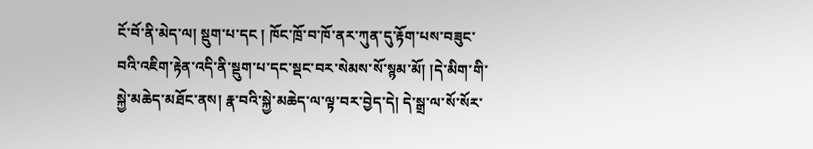ངོ་བོ་ནི་མེད་ལ། སྡུག་པ་དང ། ཁོང་ཁྲོ་བ་ཁོ་ནར་ཀུན་དུ་རྟོག་པས་བཟུང་བའི་འཇིག་རྟེན་འདི་ནི་སྡུག་པ་དང་སྡང་བར་སེམས་སོ་སྙམ་མོ། །དེ་མིག་གི་སྐྱེ་མཆེད་མཐོང་ནས། རྣ་བའི་སྐྱེ་མཆེད་ལ་ལྟ་བར་བྱེད་དེ། དེ་སྒྲ་ལ་སོ་སོར་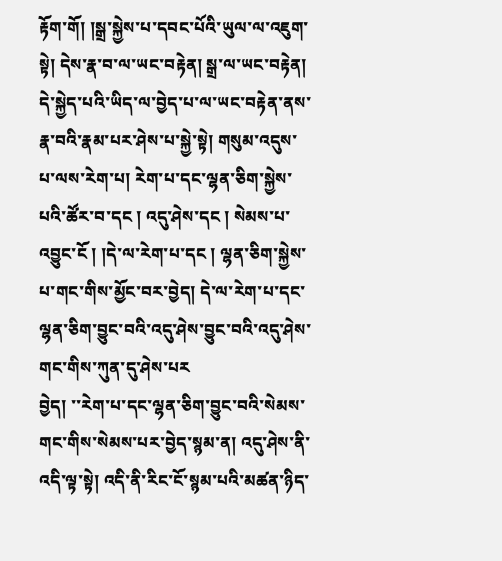རྟོག་གོ། །སྒྲ་སྐྱེས་པ་དབང་པོའི་ཡུལ་ལ་འཇུག་སྟེ། དེས་རྣ་བ་ལ་ཡང་བརྟེན། སྒྲ་ལ་ཡང་བརྟེན། དེ་སྐྱེད་པའི་ཡིད་ལ་བྱེད་པ་ལ་ཡང་བརྟེན་ནས་རྣ་བའི་རྣམ་པར་ཤེས་པ་སྐྱེ་སྟེ། གསུམ་འདུས་པ་ལས་རེག་པ། རེག་པ་དང་ལྷན་ཅིག་སྐྱེས་པའི་ཚོར་བ་དང ། འདུ་ཤེས་དང ། སེམས་པ་འབྱུང་ངོ ། །དེ་ལ་རེག་པ་དང ། ལྷན་ཅིག་སྐྱེས་པ་གང་གིས་མྱོང་བར་བྱེད། དེ་ལ་རེག་པ་དང་ལྷན་ཅིག་བྱུང་བའི་འདུ་ཤེས་བྱུང་བའི་འདུ་ཤེས་གང་གིས་ཀུན་དུ་ཤེས་པར
བྱེད། ་་རེག་པ་དང་ལྷན་ཅིག་བྱུང་བའི་སེམས་གང་གིས་སེམས་པར་བྱེད་སྙམ་ན། འདུ་ཤེས་ནི་འདི་ལྟ་སྟེ། འདི་ནི་རིང་ངོ་སྙམ་པའི་མཚན་ཉིད་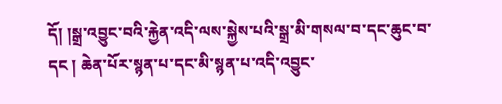དོ། །སྒྲ་འབྱུང་བའི་རྐྱེན་འདི་ལས་སྐྱེས་པའི་སྒྲ་མི་གསལ་བ་དང་ཆུང་བ་དང ། ཆེན་པོར་སྙན་པ་དང་མི་སྙན་པ་འདི་འབྱུང་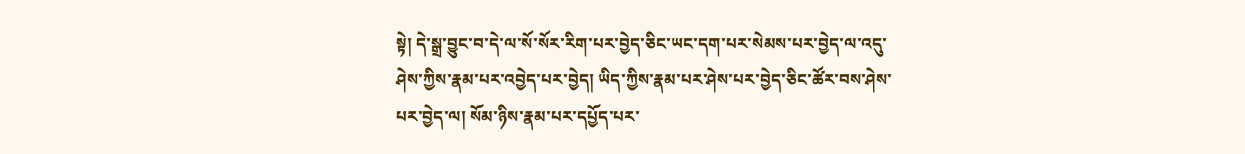སྟེ། དེ་སྒྲ་བྱུང་བ་དེ་ལ་སོ་སོར་རིག་པར་བྱེད་ཅིང་ཡང་དག་པར་སེམས་པར་བྱེད་ལ་འདུ་ཤེས་ཀྱིས་རྣམ་པར་འབྱེད་པར་བྱེད། ཡིད་ཀྱིས་རྣམ་པར་ཤེས་པར་བྱེད་ཅིང་ཚོར་བས་ཤེས་པར་བྱེད་ལ། སོམ་ཉིས་རྣམ་པར་དཔྱོད་པར་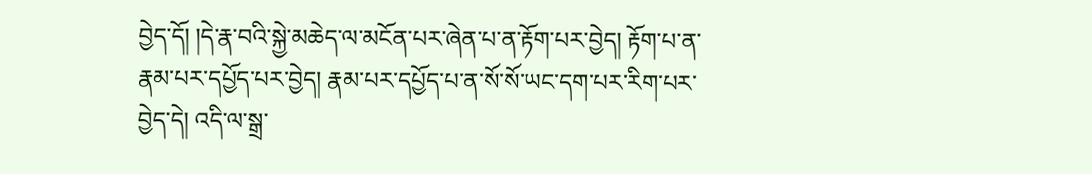བྱེད་དོ། །དེ་རྣ་བའི་སྐྱེ་མཆེད་ལ་མངོན་པར་ཞེན་པ་ན་རྟོག་པར་བྱེད། རྟོག་པ་ན་རྣམ་པར་དཔྱོད་པར་བྱེད། རྣམ་པར་དཔྱོད་པ་ན་སོ་སོ་ཡང་དག་པར་རིག་པར་བྱེད་དེ། འདི་ལ་སྒྲ་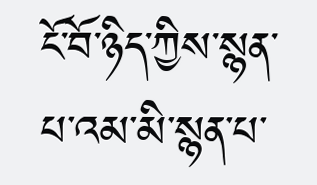ངོ་བོ་ཉིད་ཀྱིས་སྙན་པ་འམ་མི་སྙན་པ་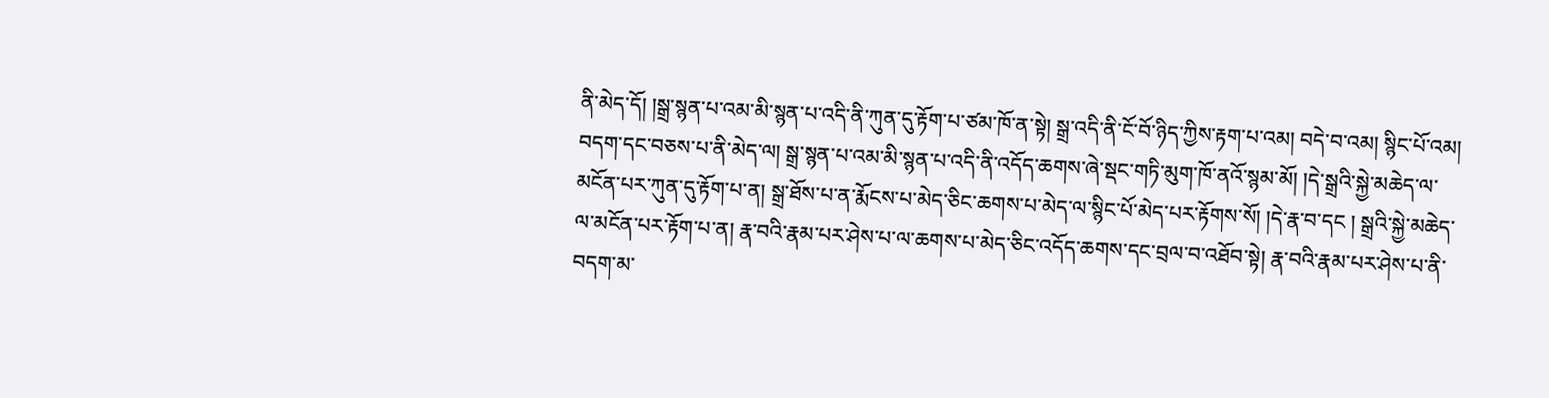ནི་མེད་དོ། །སྒྲ་སྙན་པ་འམ་མི་སྙན་པ་འདི་ནི་ཀུན་དུ་རྟོག་པ་ཙམ་ཁོ་ན་སྟེ། སྒྲ་འདི་ནི་ངོ་བོ་ཉིད་ཀྱིས་རྟག་པ་འམ། བདེ་བ་འམ། སྙིང་པོ་འམ། བདག་དང་བཅས་པ་ནི་མེད་ལ། སྒྲ་སྙན་པ་འམ་མི་སྙན་པ་འདི་ནི་འདོད་ཆགས་ཞེ་སྡང་གཏི་མུག་ཁོ་ནའོ་སྙམ་མོ། །དེ་སྒྲའི་སྐྱེ་མཆེད་ལ་མངོན་པར་ཀུན་དུ་རྟོག་པ་ན། སྒྲ་ཐོས་པ་ན་རྨོངས་པ་མེད་ཅིང་ཆགས་པ་མེད་ལ་སྙིང་པོ་མེད་པར་རྟོགས་སོ། །དེ་རྣ་བ་དང ། སྒྲའི་སྐྱེ་མཆེད་ལ་མངོན་པར་རྟོག་པ་ན། རྣ་བའི་རྣམ་པར་ཤེས་པ་ལ་ཆགས་པ་མེད་ཅིང་འདོད་ཆགས་དང་བྲལ་བ་འཐོབ་སྟེ། རྣ་བའི་རྣམ་པར་ཤེས་པ་ནི་བདག་མ་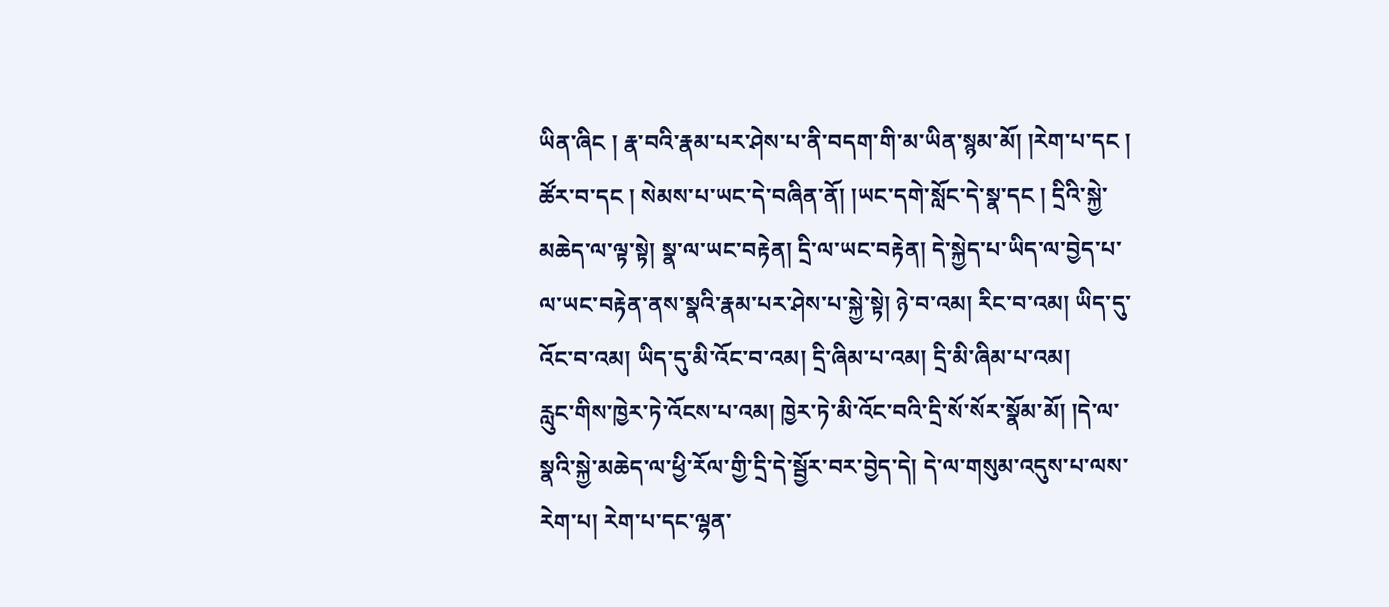ཡིན་ཞིང ། རྣ་བའི་རྣམ་པར་ཤེས་པ་ནི་བདག་གི་མ་ཡིན་སྙམ་མོ། །རེག་པ་དང ། ཚོར་བ་དང ། སེམས་པ་ཡང་དེ་བཞིན་ནོ། །ཡང་དགེ་སློང་དེ་སྣ་དང ། དྲིའི་སྐྱེ་མཆེད་ལ་ལྟ་སྟེ། སྣ་ལ་ཡང་བརྟེན། དྲི་ལ་ཡང་བརྟེན། དེ་སྐྱེད་པ་ཡིད་ལ་བྱེད་པ་ལ་ཡང་བརྟེན་ནས་སྣའི་རྣམ་པར་ཤེས་པ་སྐྱེ་སྟེ། ཉེ་བ་འམ། རིང་བ་འམ། ཡིད་དུ་འོང་བ་འམ། ཡིད་དུ་མི་འོང་བ་འམ། དྲི་ཞིམ་པ་འམ། དྲི་མི་ཞིམ་པ་འམ།
རླུང་གིས་ཁྱེར་ཏེ་འོངས་པ་འམ། ཁྱེར་ཏེ་མི་འོང་བའི་དྲི་སོ་སོར་སྣོམ་མོ། །དེ་ལ་སྣའི་སྐྱེ་མཆེད་ལ་ཕྱི་རོལ་གྱི་དྲི་དེ་སྦྱོར་བར་བྱེད་དེ། དེ་ལ་གསུམ་འདུས་པ་ལས་རེག་པ། རེག་པ་དང་ལྷན་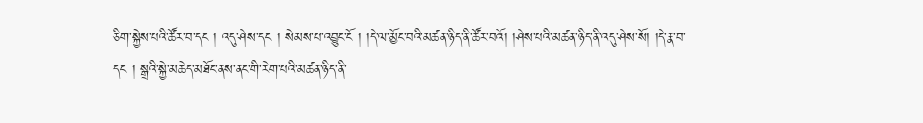ཅིག་སྐྱེས་པའི་ཚོར་བ་དང ། འདུ་ཤེས་དང ། སེམས་པ་འབྱུང་ངོ ། །དེ་ལ་མྱོང་བའི་མཚན་ཉིད་ནི་ཚོར་བའོ། །ཤེས་པའི་མཚན་ཉིད་ནི་འདུ་ཤེས་སོ། །དེ་རྣ་བ་དང ། སྒྲའི་སྐྱེ་མཆེད་མཐོང་ནས་ནང་གི་རེག་པའི་མཚན་ཉིད་ནི་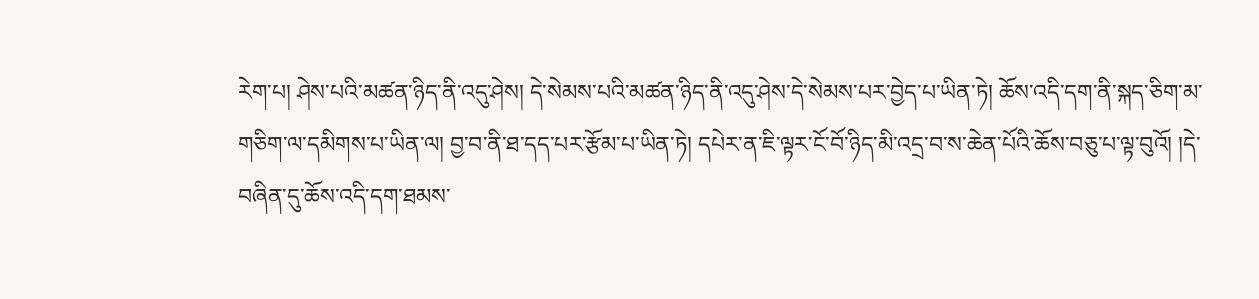རེག་པ། ཤེས་པའི་མཚན་ཉིད་ནི་འདུ་ཤེས། དེ་སེམས་པའི་མཚན་ཉིད་ནི་འདུ་ཤེས་དེ་སེམས་པར་བྱེད་པ་ཡིན་ཏེ། ཆོས་འདི་དག་ནི་སྐད་ཅིག་མ་གཅིག་ལ་དམིགས་པ་ཡིན་ལ། བྱ་བ་ནི་ཐ་དད་པར་རྩོམ་པ་ཡིན་ཏེ། དཔེར་ན་ཇི་ལྟར་ངོ་བོ་ཉིད་མི་འདྲ་བ་ས་ཆེན་པོའི་ཆོས་བཅུ་པ་ལྟ་བུའོ། །དེ་བཞིན་དུ་ཆོས་འདི་དག་ཐམས་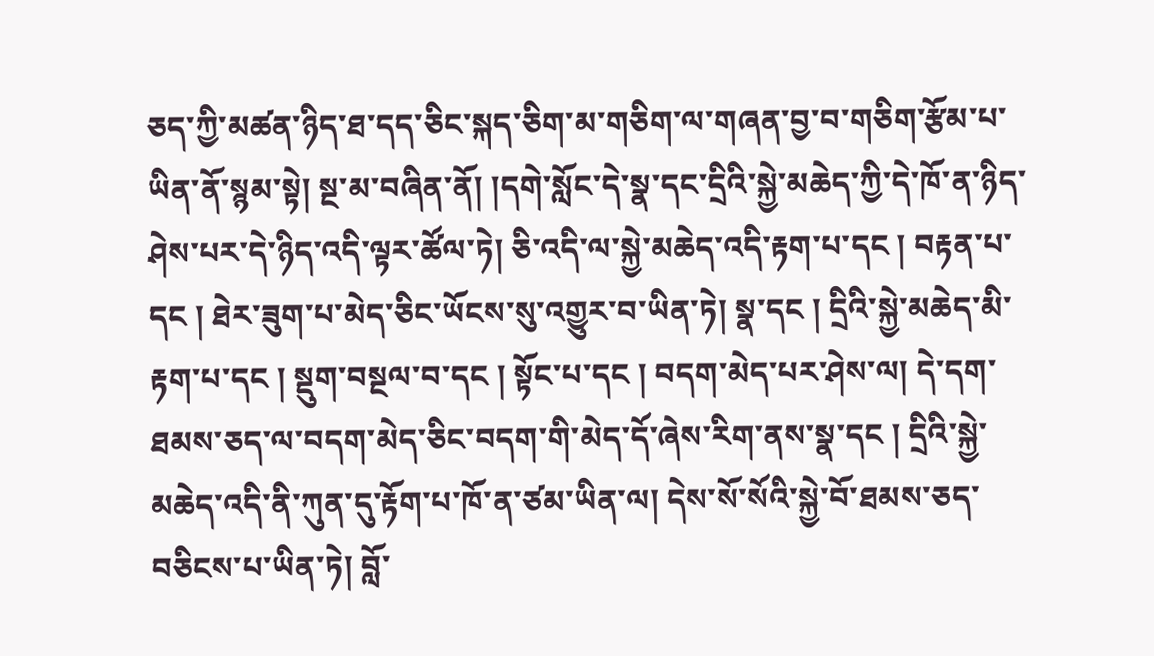ཅད་ཀྱི་མཚན་ཉིད་ཐ་དད་ཅིང་སྐད་ཅིག་མ་གཅིག་ལ་གཞན་བྱ་བ་གཅིག་རྩོམ་པ་ཡིན་ནོ་སྙམ་སྟེ། སྔ་མ་བཞིན་ནོ། །དགེ་སློང་དེ་སྣ་དང་དྲིའི་སྐྱེ་མཆེད་ཀྱི་དེ་ཁོ་ན་ཉིད་ཤེས་པར་དེ་ཉིད་འདི་ལྟར་ཚོལ་ཏེ། ཅི་འདི་ལ་སྐྱེ་མཆེད་འདི་རྟག་པ་དང ། བརྟན་པ་དང ། ཐེར་ཟུག་པ་མེད་ཅིང་ཡོངས་སུ་འགྱུར་བ་ཡིན་ཏེ། སྣ་དང ། དྲིའི་སྐྱེ་མཆེད་མི་རྟག་པ་དང ། སྡུག་བསྔལ་བ་དང ། སྟོང་པ་དང ། བདག་མེད་པར་ཤེས་ལ། དེ་དག་ཐམས་ཅད་ལ་བདག་མེད་ཅིང་བདག་གི་མེད་དོ་ཞེས་རིག་ནས་སྣ་དང ། དྲིའི་སྐྱེ་མཆེད་འདི་ནི་ཀུན་དུ་རྟོག་པ་ཁོ་ན་ཙམ་ཡིན་ལ། དེས་སོ་སོའི་སྐྱེ་བོ་ཐམས་ཅད་བཅིངས་པ་ཡིན་ཏེ། བློ་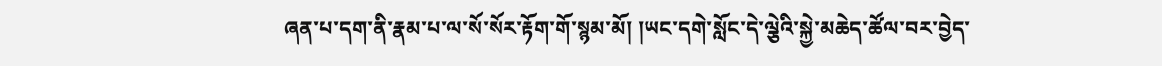ཞན་པ་དག་ནི་རྣམ་པ་ལ་སོ་སོར་རྟོག་གོ་སྙམ་མོ། །ཡང་དགེ་སློང་དེ་ལྕེའི་སྐྱེ་མཆེད་ཚོལ་བར་བྱེད་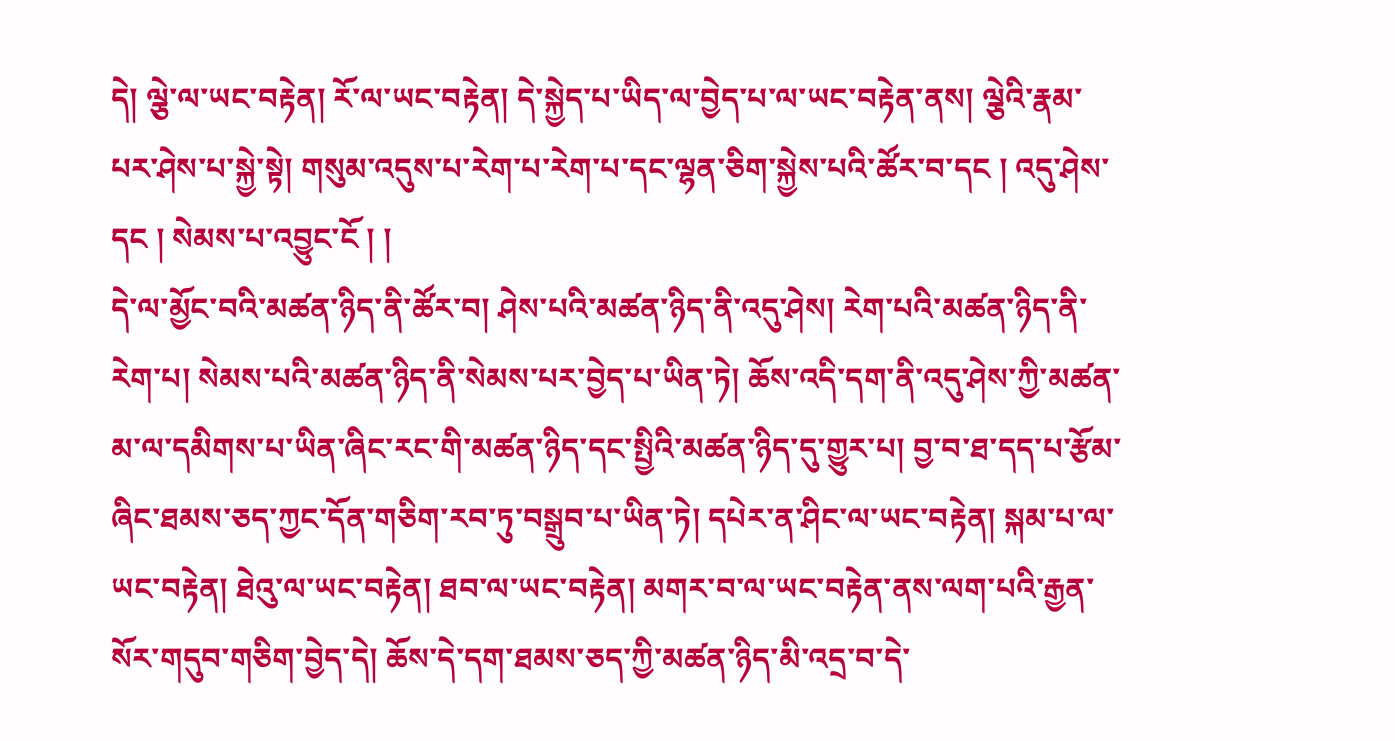དེ། ལྕེ་ལ་ཡང་བརྟེན། རོ་ལ་ཡང་བརྟེན། དེ་སྐྱེད་པ་ཡིད་ལ་བྱེད་པ་ལ་ཡང་བརྟེན་ནས། ལྕེའི་རྣམ་པར་ཤེས་པ་སྐྱེ་སྟེ། གསུམ་འདུས་པ་རེག་པ་རེག་པ་དང་ལྷན་ཅིག་སྐྱེས་པའི་ཚོར་བ་དང ། འདུ་ཤེས་དང ། སེམས་པ་འབྱུང་ངོ ། །
དེ་ལ་མྱོང་བའི་མཚན་ཉིད་ནི་ཚོར་བ། ཤེས་པའི་མཚན་ཉིད་ནི་འདུ་ཤེས། རེག་པའི་མཚན་ཉིད་ནི་རེག་པ། སེམས་པའི་མཚན་ཉིད་ནི་སེམས་པར་བྱེད་པ་ཡིན་ཏེ། ཆོས་འདི་དག་ནི་འདུ་ཤེས་ཀྱི་མཚན་མ་ལ་དམིགས་པ་ཡིན་ཞིང་རང་གི་མཚན་ཉིད་དང་སྤྱིའི་མཚན་ཉིད་དུ་གྱུར་པ། བྱ་བ་ཐ་དད་པ་རྩོམ་ཞིང་ཐམས་ཅད་ཀྱང་དོན་གཅིག་རབ་ཏུ་བསྒྲུབ་པ་ཡིན་ཏེ། དཔེར་ན་ཤིང་ལ་ཡང་བརྟེན། སྐམ་པ་ལ་ཡང་བརྟེན། ཐེའུ་ལ་ཡང་བརྟེན། ཐབ་ལ་ཡང་བརྟེན། མགར་བ་ལ་ཡང་བརྟེན་ནས་ལག་པའི་རྒྱན་སོར་གདུབ་གཅིག་བྱེད་དེ། ཆོས་དེ་དག་ཐམས་ཅད་ཀྱི་མཚན་ཉིད་མི་འདྲ་བ་དེ་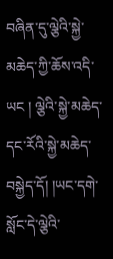བཞིན་དུ་ལྕེའི་སྐྱེ་མཆེད་ཀྱི་ཆོས་འདི་ཡང ། ལྕེའི་སྐྱེ་མཆེད་དང་རོའི་སྐྱེ་མཆེད་བསྐྱེད་དོ། །ཡང་དགེ་སློང་དེ་ལྕེའི་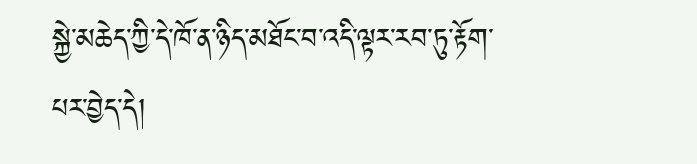སྐྱེ་མཆེད་ཀྱི་དེ་ཁོ་ན་ཉིད་མཐོང་བ་འདི་ལྟར་རབ་ཏུ་རྟོག་པར་བྱེད་དེ།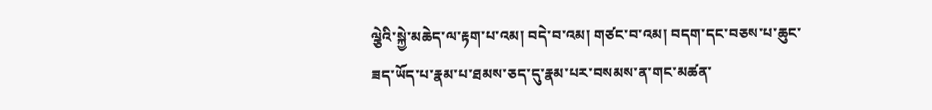ལྕེའི་སྐྱེ་མཆེད་ལ་རྟག་པ་འམ། བདེ་བ་འམ། གཙང་བ་འམ། བདག་དང་བཅས་པ་ཆུང་ཟད་ཡོད་པ་རྣམ་པ་ཐམས་ཅད་དུ་རྣམ་པར་བསམས་ན་གང་མཚན་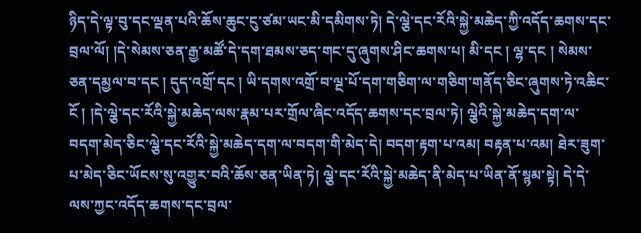ཉིད་དེ་ལྟ་བུ་དང་ལྡན་པའི་ཆོས་ཆུང་ངུ་ཙམ་ཡང་མི་དམིགས་ཏེ། དེ་ལྕེ་དང་རོའི་སྐྱེ་མཆེད་ཀྱི་འདོད་ཆགས་དང་བྲལ་ལོ། །དེ་སེམས་ཅན་རྒྱ་མཚོ་དེ་དག་ཐམས་ཅད་གང་དུ་ཞུགས་ཤིང་ཆགས་པ། མི་དང ། ལྷ་དང ། སེམས་ཅན་དམྱལ་བ་དང ། དུད་འགྲོ་དང ། ཡི་དགས་འགྲོ་བ་ལྔ་པོ་དག་གཅིག་ལ་གཅིག་གནོད་ཅིང་ཞུགས་ཏེ་འཆིང་ངོ ། །དེ་ལྕེ་དང་རོའི་སྐྱེ་མཆེད་ལས་རྣམ་པར་གྲོལ་ཞིང་འདོད་ཆགས་དང་བྲལ་ཏེ། ལྕེའི་སྐྱེ་མཆེད་དག་ལ་བདག་མེད་ཅིང་ལྕེ་དང་རོའི་སྐྱེ་མཆེད་དག་ལ་བདག་གི་མེད་དེ། བདག་རྟག་པ་འམ། བརྟན་པ་འམ། ཐེར་ཟུག་པ་མེད་ཅིང་ཡོངས་སུ་འགྱུར་བའི་ཆོས་ཅན་ཡིན་ཏེ། ལྕེ་དང་རོའི་སྐྱེ་མཆེད་ནི་མེད་པ་ཡིན་ནོ་སྙམ་སྟེ། དེ་དེ་ལས་ཀྱང་འདོད་ཆགས་དང་བྲལ་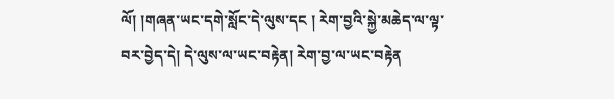ལོ། །གཞན་ཡང་དགེ་སློང་དེ་ལུས་དང ། རེག་བྱའི་སྐྱེ་མཆེད་ལ་ལྟ་བར་བྱེད་དེ། དེ་ལུས་ལ་ཡང་བརྟེན། རེག་བྱ་ལ་ཡང་བརྟེན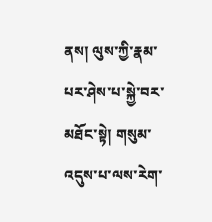ནས། ལུས་ཀྱི་རྣམ་པར་ཤེས་པ་སྐྱེ་བར་མཐོང་སྟེ། གསུམ་འདུས་པ་ལས་རེག་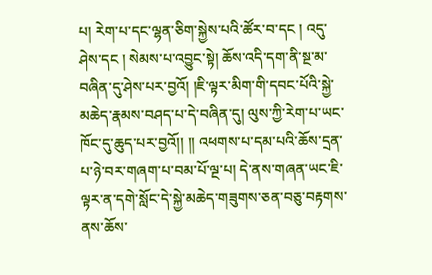པ། རེག་པ་དང་ལྷན་ཅིག་སྐྱེས་པའི་ཚོར་བ་དང ། འདུ་ཤེས་དང ། སེམས་པ་འབྱུང་སྟེ། ཆོས་འདི་དག་ནི་སྔ་མ་བཞིན་དུ་ཤེས་པར་བྱའོ། །ཇི་ལྟར་མིག་གི་དབང་པོའི་སྐྱེ་མཆེད་རྣམས་བཤད་པ་དེ་བཞིན་དུ། ལུས་ཀྱི་རེག་པ་ཡང་ཁོང་དུ་ཆུད་པར་བྱའོ།། །། འཕགས་པ་དམ་པའི་ཆོས་དྲན་པ་ཉེ་བར་གཞག་པ་བམ་པོ་ལྔ་པ། དེ་ནས་གཞན་ཡང་ཇི་ལྟར་ན་དགེ་སློང་དེ་སྐྱེ་མཆེད་གཟུགས་ཅན་བཅུ་བརྟགས་ནས་ཆོས་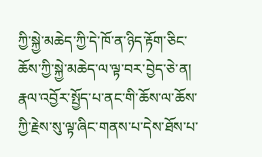ཀྱི་སྐྱེ་མཆེད་ཀྱི་དེ་ཁོ་ན་ཉིད་རྟོག་ཅིང་ཆོས་ཀྱི་སྐྱེ་མཆེད་ལ་ལྟ་བར་བྱེད་ཅེ་ན། རྣལ་འབྱོར་སྤྱོད་པ་ནང་གི་ཆོས་ལ་ཆོས་ཀྱི་རྗེས་སུ་ལྟ་ཞིང་གནས་པ་དེས་ཐོས་པ་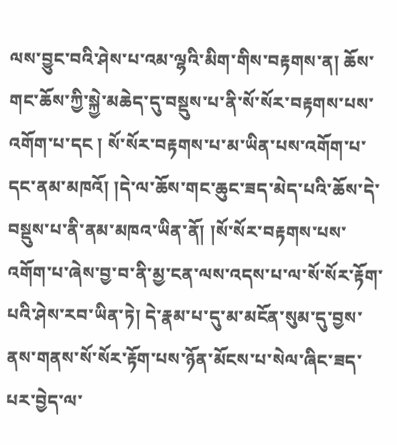ལས་བྱུང་བའི་ཤེས་པ་འམ་ལྷའི་མིག་གིས་བརྟགས་ན། ཆོས་གང་ཆོས་ཀྱི་སྐྱེ་མཆེད་དུ་བསྡུས་པ་ནི་སོ་སོར་བརྟགས་པས་འགོག་པ་དང ། སོ་སོར་བརྟགས་པ་མ་ཡིན་པས་འགོག་པ་དང་ནམ་མཁའོ། །དེ་ལ་ཆོས་གང་ཆུང་ཟད་མེད་པའི་ཆོས་དེ་བསྡུས་པ་ནི་ནམ་མཁའ་ཡིན་ནོ། །སོ་སོར་བརྟགས་པས་འགོག་པ་ཞེས་བྱ་བ་ནི་མྱ་ངན་ལས་འདས་པ་ལ་སོ་སོར་རྟོག་པའི་ཤེས་རབ་ཡིན་ཏེ། དེ་རྣམ་པ་དུ་མ་མངོན་སུམ་དུ་བྱས་ནས་གནས་སོ་སོར་རྟོག་པས་ཉོན་མོངས་པ་སེལ་ཞིང་ཟད་པར་བྱེད་ལ་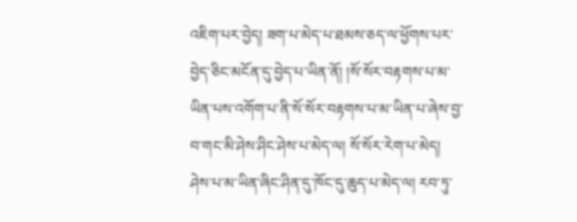འཇིག་པར་བྱེད། ཟག་པ་མེད་པ་ཐམས་ཅད་ལ་ཕྱོགས་པར་བྱེད་ཅིང་མངོན་དུ་བྱེད་པ་ཡིན་ནོ། །སོ་སོར་བརྟགས་པ་མ་ཡིན་པས་འགོག་པ་ནི་སོ་སོར་བརྟགས་པ་མ་ཡིན་པ་ཞེས་བྱ་བ་གང་མི་ཤེས་ཤིང་ཤེས་པ་མེད་ལ། སོ་སོར་རེག་པ་མེད། ཤེས་པ་མ་ཡིན་ཞིང་ཤིན་དུ་ཁོང་དུ་ཆུད་པ་མེད་ལ། རབ་ཏུ་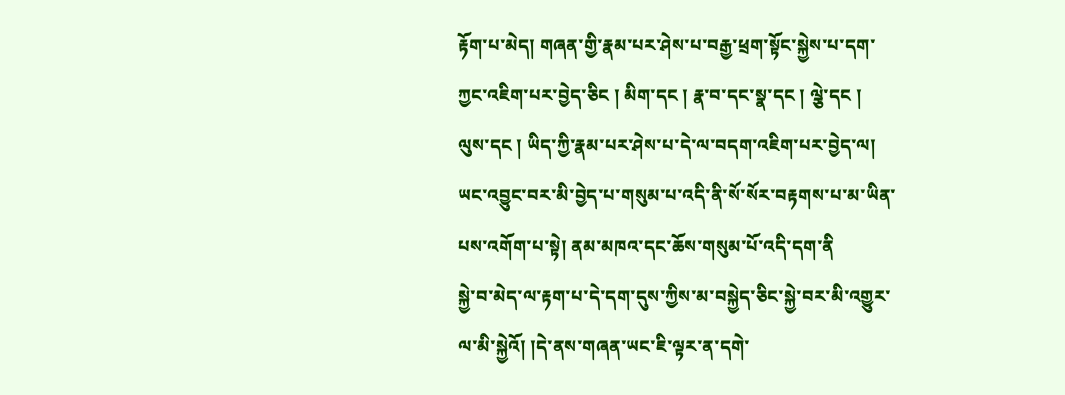རྟོག་པ་མེད། གཞན་གྱི་རྣམ་པར་ཤེས་པ་བརྒྱ་ཕྲག་སྟོང་སྐྱེས་པ་དག་ཀྱང་འཇིག་པར་བྱེད་ཅིང ། མིག་དང ། རྣ་བ་དང་སྣ་དང ། ལྕེ་དང ། ལུས་དང ། ཡིད་ཀྱི་རྣམ་པར་ཤེས་པ་དེ་ལ་བདག་འཇིག་པར་བྱེད་ལ། ཡང་འབྱུང་བར་མི་བྱེད་པ་གསུམ་པ་འདི་ནི་སོ་སོར་བརྟགས་པ་མ་ཡིན་པས་འགོག་པ་སྟེ། ནམ་མཁའ་དང་ཆོས་གསུམ་པོ་འདི་དག་ནི
སྐྱེ་བ་མེད་ལ་རྟག་པ་དེ་དག་དུས་ཀྱིས་མ་བསྐྱེད་ཅིང་སྐྱེ་བར་མི་འགྱུར་ལ་མི་སྐྱེའོ། །དེ་ནས་གཞན་ཡང་ཇི་ལྟར་ན་དགེ་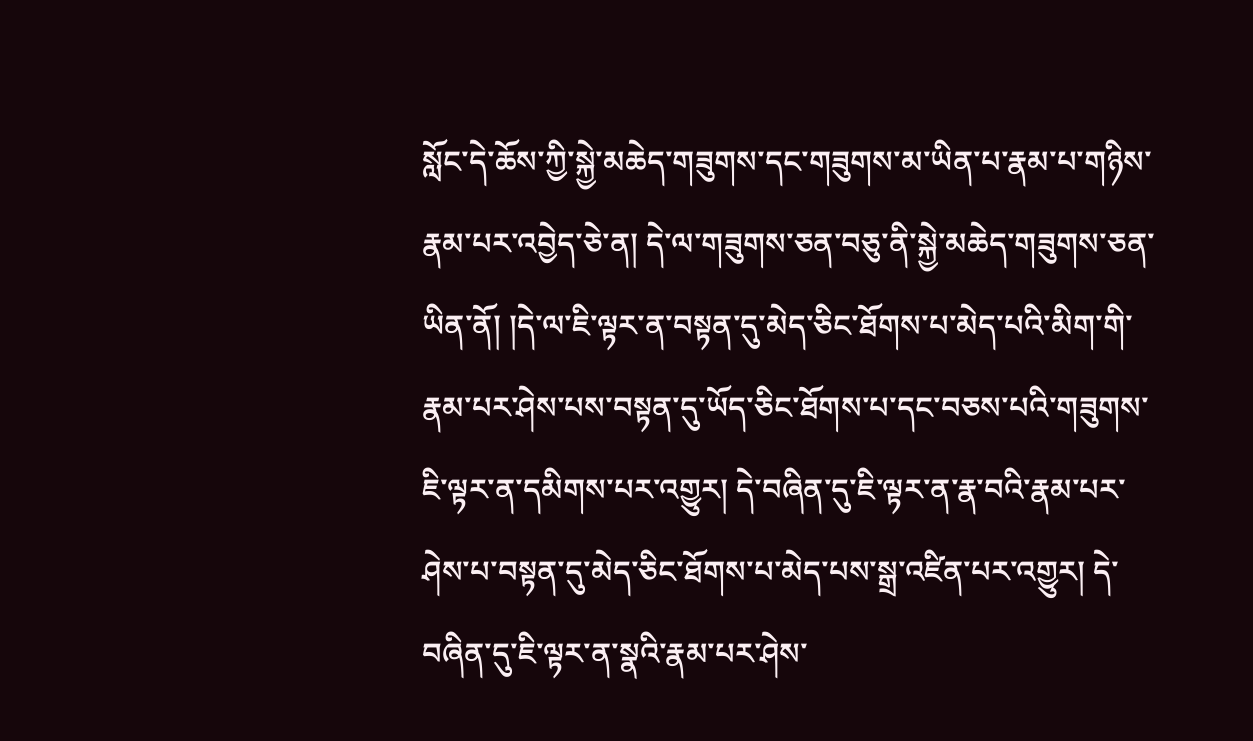སློང་དེ་ཆོས་ཀྱི་སྐྱེ་མཆེད་གཟུགས་དང་གཟུགས་མ་ཡིན་པ་རྣམ་པ་གཉིས་རྣམ་པར་འབྱེད་ཅེ་ན། དེ་ལ་གཟུགས་ཅན་བཅུ་ནི་སྐྱེ་མཆེད་གཟུགས་ཅན་ཡིན་ནོ། །དེ་ལ་ཇི་ལྟར་ན་བསྟན་དུ་མེད་ཅིང་ཐོགས་པ་མེད་པའི་མིག་གི་རྣམ་པར་ཤེས་པས་བསྟན་དུ་ཡོད་ཅིང་ཐོགས་པ་དང་བཅས་པའི་གཟུགས་ཇི་ལྟར་ན་དམིགས་པར་འགྱུར། དེ་བཞིན་དུ་ཇི་ལྟར་ན་རྣ་བའི་རྣམ་པར་ཤེས་པ་བསྟན་དུ་མེད་ཅིང་ཐོགས་པ་མེད་པས་སྒྲ་འཛིན་པར་འགྱུར། དེ་བཞིན་དུ་ཇི་ལྟར་ན་སྣའི་རྣམ་པར་ཤེས་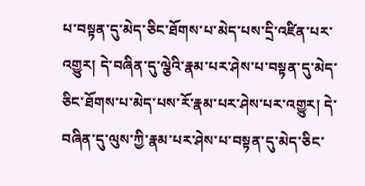པ་བསྟན་དུ་མེད་ཅིང་ཐོགས་པ་མེད་པས་དྲི་འཛིན་པར་འགྱུར། དེ་བཞིན་དུ་ལྕེའི་རྣམ་པར་ཤེས་པ་བསྟན་དུ་མེད་ཅིང་ཐོགས་པ་མེད་པས་རོ་རྣམ་པར་ཤེས་པར་འགྱུར། དེ་བཞིན་དུ་ལུས་ཀྱི་རྣམ་པར་ཤེས་པ་བསྟན་དུ་མེད་ཅིང་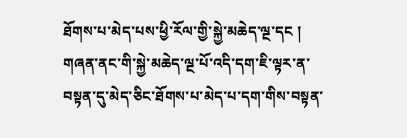ཐོགས་པ་མེད་པས་ཕྱི་རོལ་གྱི་སྐྱེ་མཆེད་ལྔ་དང ། གཞན་ནང་གི་སྐྱེ་མཆེད་ལྔ་པོ་འདི་དག་ཇི་ལྟར་ན་བསྟན་དུ་མེད་ཅིང་ཐོགས་པ་མེད་པ་དག་གིས་བསྟན་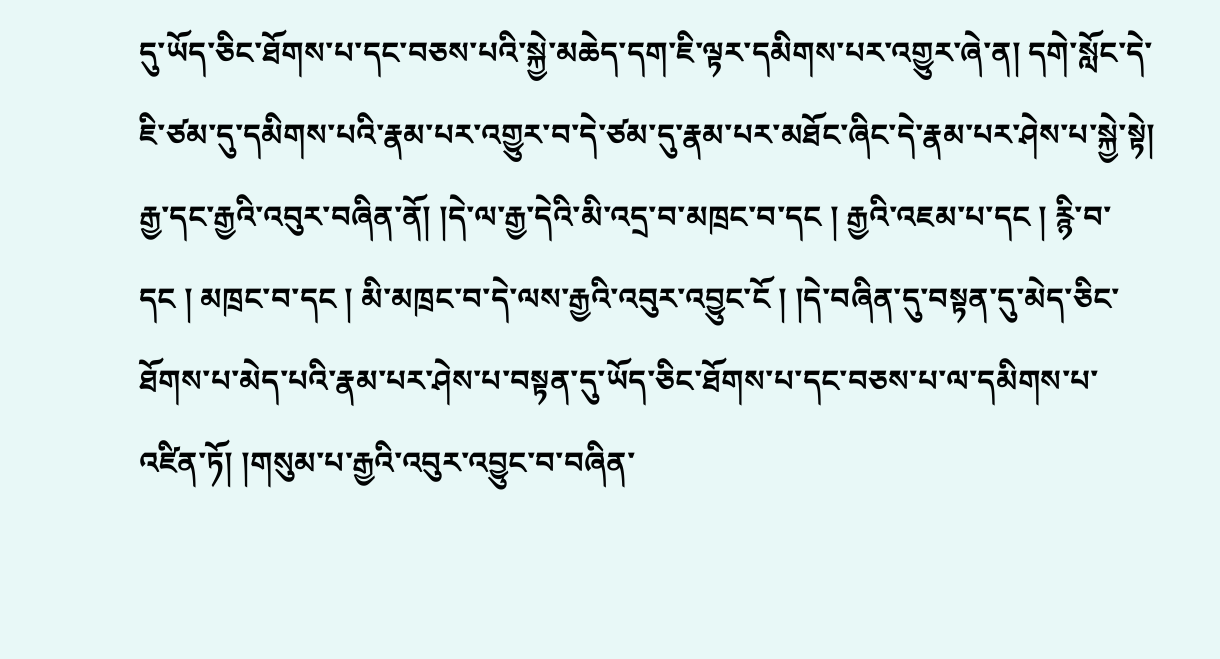དུ་ཡོད་ཅིང་ཐོགས་པ་དང་བཅས་པའི་སྐྱེ་མཆེད་དག་ཇི་ལྟར་དམིགས་པར་འགྱུར་ཞེ་ན། དགེ་སློང་དེ་ཇི་ཙམ་དུ་དམིགས་པའི་རྣམ་པར་འགྱུར་བ་དེ་ཙམ་དུ་རྣམ་པར་མཐོང་ཞིང་དེ་རྣམ་པར་ཤེས་པ་སྐྱེ་སྟེ། རྒྱ་དང་རྒྱའི་འབུར་བཞིན་ནོ། །དེ་ལ་རྒྱ་དེའི་མི་འདྲ་བ་མཁྲང་བ་དང ། རྒྱའི་འཇམ་པ་དང ། རྙི་བ་དང ། མཁྲང་བ་དང ། མི་མཁྲང་བ་དེ་ལས་རྒྱའི་འབུར་འབྱུང་ངོ ། །དེ་བཞིན་དུ་བསྟན་དུ་མེད་ཅིང་ཐོགས་པ་མེད་པའི་རྣམ་པར་ཤེས་པ་བསྟན་དུ་ཡོད་ཅིང་ཐོགས་པ་དང་བཅས་པ་ལ་དམིགས་པ་འཛིན་ཏོ། །གསུམ་པ་རྒྱའི་འབུར་འབྱུང་བ་བཞིན་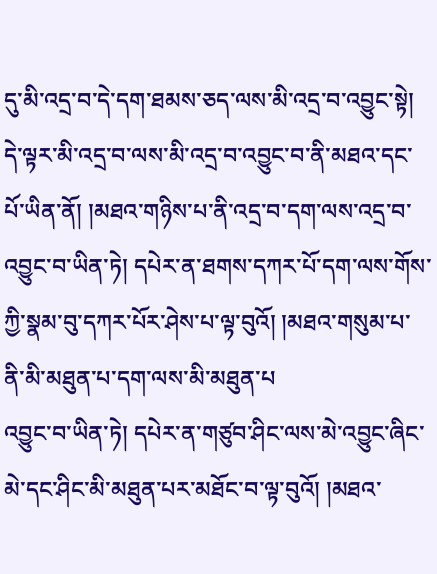དུ་མི་འདྲ་བ་དེ་དག་ཐམས་ཅད་ལས་མི་འདྲ་བ་འབྱུང་སྟེ། དེ་ལྟར་མི་འདྲ་བ་ལས་མི་འདྲ་བ་འབྱུང་བ་ནི་མཐའ་དང་པོ་ཡིན་ནོ། །མཐའ་གཉིས་པ་ནི་འདྲ་བ་དག་ལས་འདྲ་བ་འབྱུང་བ་ཡིན་ཏེ། དཔེར་ན་ཐགས་དཀར་པོ་དག་ལས་གོས་ཀྱི་སྣམ་བུ་དཀར་པོར་ཤེས་པ་ལྟ་བུའོ། །མཐའ་གསུམ་པ་ནི་མི་མཐུན་པ་དག་ལས་མི་མཐུན་པ
འབྱུང་བ་ཡིན་ཏེ། དཔེར་ན་གཙུབ་ཤིང་ལས་མེ་འབྱུང་ཞིང་མེ་དང་ཤིང་མི་མཐུན་པར་མཐོང་བ་ལྟ་བུའོ། །མཐའ་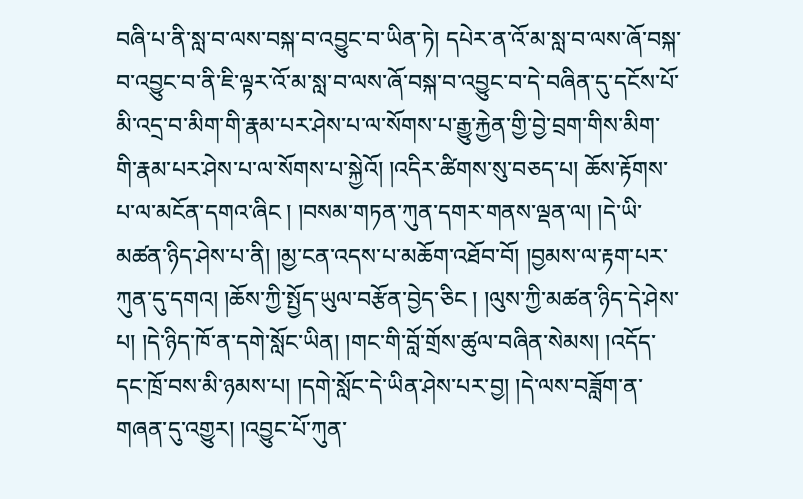བཞི་པ་ནི་སླ་བ་ལས་བསྐ་བ་འབྱུང་བ་ཡིན་ཏེ། དཔེར་ན་འོ་མ་སླ་བ་ལས་ཞོ་བསྐ་བ་འབྱུང་བ་ནི་ཇི་ལྟར་འོ་མ་སླ་བ་ལས་ཞོ་བསྐ་བ་འབྱུང་བ་དེ་བཞིན་དུ་དངོས་པོ་མི་འདྲ་བ་མིག་གི་རྣམ་པར་ཤེས་པ་ལ་སོགས་པ་རྒྱུ་རྐྱེན་གྱི་བྱེ་བྲག་གིས་མིག་གི་རྣམ་པར་ཤེས་པ་ལ་སོགས་པ་སྐྱེའོ། །འདིར་ཚིགས་སུ་བཅད་པ། ཆོས་རྟོགས་པ་ལ་མངོན་དགའ་ཞིང ། །བསམ་གཏན་ཀུན་དགར་གནས་ལྡན་ལ། །དེ་ཡི་མཚན་ཉིད་ཤེས་པ་ནི། །མྱ་ངན་འདས་པ་མཆོག་འཐོབ་བོ། །བྱམས་ལ་རྟག་པར་ཀུན་དུ་དགའ། །ཆོས་ཀྱི་སྤྱོད་ཡུལ་བརྩོན་བྱེད་ཅིང ། །ལུས་ཀྱི་མཚན་ཉིད་དེ་ཤེས་པ། །དེ་ཉིད་ཁོ་ན་དགེ་སློང་ཡིན། །གང་གི་བློ་གྲོས་ཚུལ་བཞིན་སེམས། །འདོད་དང་ཁྲོ་བས་མི་ཉམས་པ། །དགེ་སློང་དེ་ཡིན་ཤེས་པར་བྱ། །དེ་ལས་བཟློག་ན་གཞན་དུ་འགྱུར། །འབྱུང་པོ་ཀུན་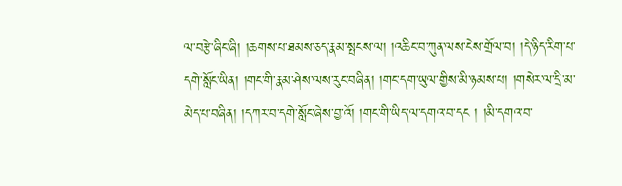ལ་བརྩེ་ཞིང་ཞི། །ཆགས་པ་ཐམས་ཅད་རྣམ་སྤངས་ལ། །འཆིང་བ་ཀུན་ལས་ངེས་གྲོལ་བ། །དེ་ཉིད་རིག་པ་དགེ་སློང་ཡིན། །གང་གི་རྣམ་ཤེས་ལས་རུང་བཞིན། །གང་དག་ཡུལ་གྱིས་མི་ཉམས་པ། །གསེར་ལ་དྲི་མ་མེད་པ་བཞིན། །དཀར་བ་དགེ་སློང་ཞེས་བྱ་འོ། །གང་གི་ཡིད་ལ་དགའ་བ་དང ། །མི་དགའ་བ་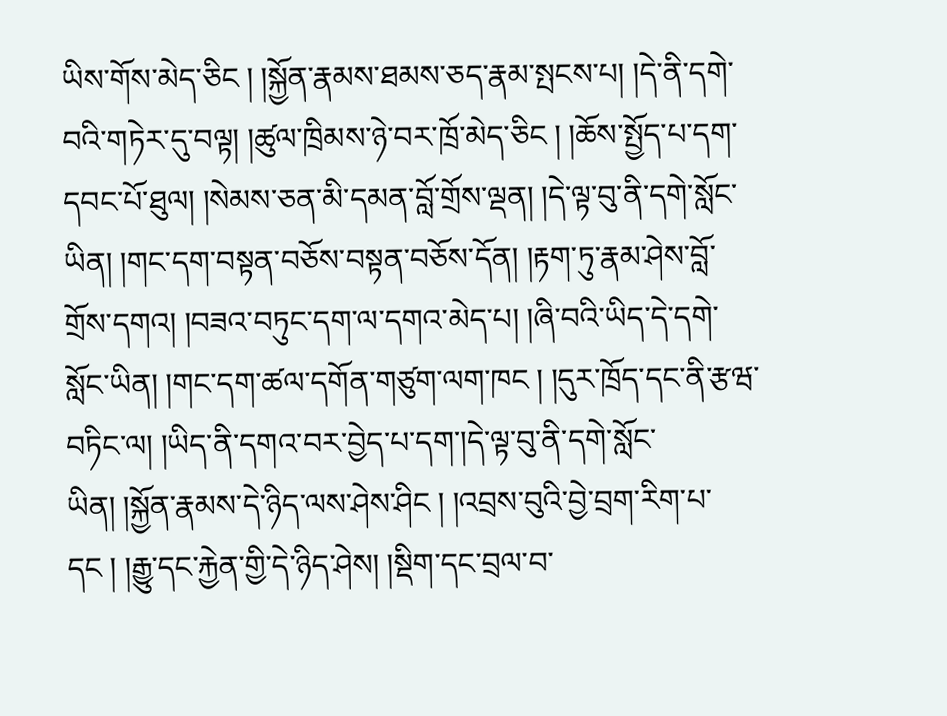ཡིས་གོས་མེད་ཅིང ། །སྐྱོན་རྣམས་ཐམས་ཅད་རྣམ་སྤངས་པ། །དེ་ནི་དགེ་བའི་གཏེར་དུ་བལྟ། །ཚུལ་ཁྲིམས་ཉེ་བར་ཁྲོ་མེད་ཅིང ། །ཆོས་སྤྱོད་པ་དག་དབང་པོ་ཐུལ། །སེམས་ཅན་མི་དམན་བློ་གྲོས་ལྡན། །དེ་ལྟ་བུ་ནི་དགེ་སློང་ཡིན། །གང་དག་བསྟན་བཅོས་བསྟན་བཅོས་དོན། །རྟག་ཏུ་རྣམ་ཤེས་བློ་གྲོས་དགའ། །བཟའ་བཏུང་དག་ལ་དགའ་མེད་པ། །ཞི་བའི་ཡིད་དེ་དགེ་སློང་ཡིན། །གང་དག་ཚལ་དགོན་གཙུག་ལག་ཁང ། །དུར་ཁྲོད་དང་ནི་རྩཝ་བཏིང་ལ། །ཡིད་ནི་དགའ་བར་བྱེད་པ་དག་།དེ་ལྟ་བུ་ནི་དགེ་སློང་ཡིན། །སྐྱོན་རྣམས་དེ་ཉིད་ལས་ཤེས་ཤིང ། །འབྲས་བུའི་བྱེ་བྲག་རིག་པ་དང ། །རྒྱུ་དང་རྐྱེན་གྱི་དེ་ཉིད་ཤེས། །སྡིག་དང་བྲལ་བ་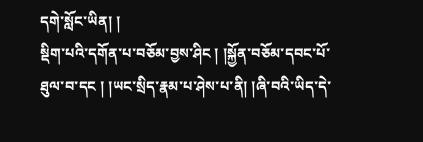དགེ་སློང་ཡིན། །
སྡིག་པའི་དགོན་པ་བཅོམ་བྱས་ཤིང ། །སྐྱོན་བཅོམ་དབང་པོ་ཐུལ་བ་དང ། །ཡང་སྲིད་རྣམ་པ་ཤེས་པ་ནི། །ཞི་བའི་ཡིད་དེ་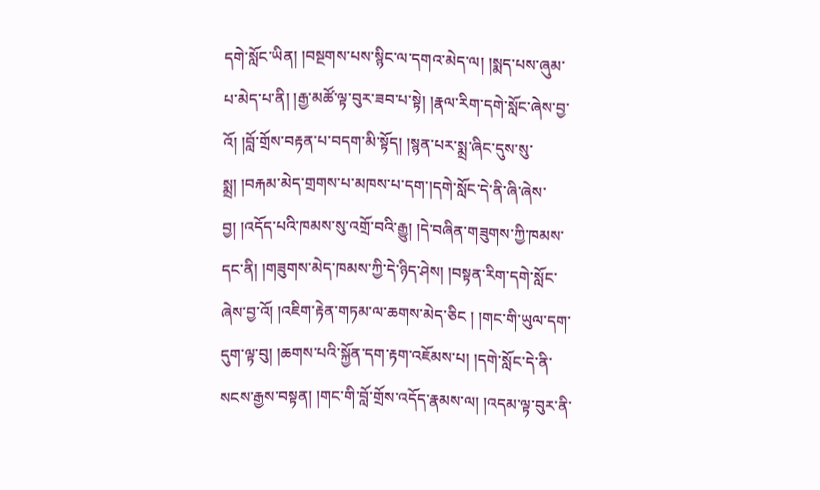དགེ་སློང་ཡིན། །བསྔགས་པས་སྙིང་ལ་དགའ་མེད་ལ། །སྨད་པས་ཞུམ་པ་མེད་པ་ནི། །རྒྱ་མཚོ་ལྟ་བུར་ཟབ་པ་སྟེ། །རྣལ་རིག་དགེ་སློང་ཞེས་བྱ་འོ། །བློ་གྲོས་བརྟན་པ་བདག་མི་སྟོད། །སྙན་པར་སྨྲ་ཞིང་དུས་སུ་སྨྲ། །བརྐམ་མེད་གྲགས་པ་མཁས་པ་དག་།དགེ་སློང་དེ་ནི་ཞི་ཞེས་བྱ། །འདོད་པའི་ཁམས་སུ་འགྲོ་བའི་རྒྱུ། །དེ་བཞིན་གཟུགས་ཀྱི་ཁམས་དང་ནི། །གཟུགས་མེད་ཁམས་ཀྱི་དེ་ཉིད་ཤེས། །བསྟན་རིག་དགེ་སློང་ཞེས་བྱ་འོ། །འཇིག་རྟེན་གཏམ་ལ་ཆགས་མེད་ཅིང ། །གང་གི་ཡུལ་དག་དུག་ལྟ་བུ། །ཆགས་པའི་སྐྱོན་དག་རྟག་འཇོམས་པ། །དགེ་སློང་དེ་ནི་སངས་རྒྱས་བསྟན། །གང་གི་བློ་གྲོས་འདོད་རྣམས་ལ། །འདམ་ལྟ་བུར་ནི་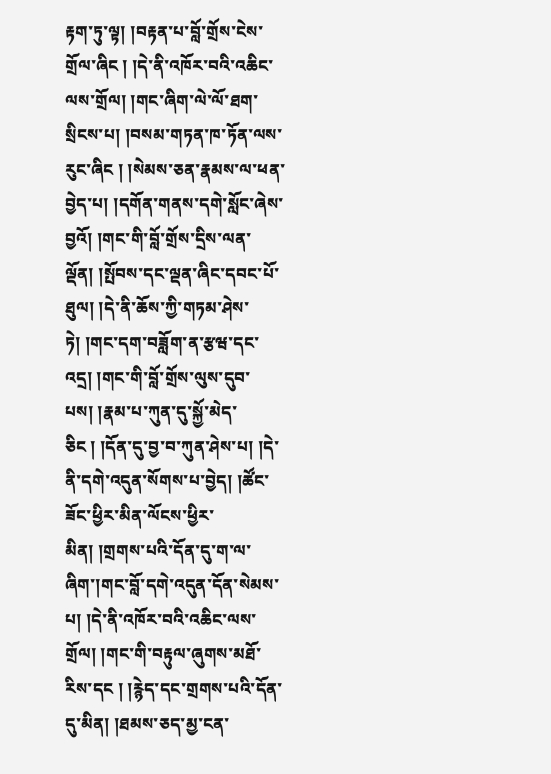རྟག་ཏུ་ལྟ། །བརྟན་པ་བློ་གྲོས་ངེས་གྲོལ་ཞིང ། །དེ་ནི་འཁོར་བའི་འཆིང་ལས་གྲོལ། །གང་ཞིག་ལེ་ལོ་ཐག་སྲིངས་པ། །བསམ་གཏན་ཁ་ཏོན་ལས་རུང་ཞིང ། །སེམས་ཅན་རྣམས་ལ་ཕན་བྱེད་པ། །དགོན་གནས་དགེ་སློང་ཞེས་བྱའོ། །གང་གི་བློ་གྲོས་དྲིས་ལན་ལྡོན། །སྤོབས་དང་ལྡན་ཞིང་དབང་པོ་ཐུལ། །དེ་ནི་ཆོས་ཀྱི་གཏམ་ཤེས་ཏེ། །གང་དག་བཟློག་ན་རྩཝ་དང་འདྲ། །གང་གི་བློ་གྲོས་ལུས་དུབ་པས། །རྣམ་པ་ཀུན་དུ་སྐྱོ་མེད་ཅིང ། །དོན་དུ་བྱ་བ་ཀུན་ཤེས་པ། །དེ་ནི་དགེ་འདུན་སོགས་པ་བྱེད། །ཚོང་ཟོང་ཕྱིར་མིན་ལོངས་ཕྱིར་མིན། །གྲགས་པའི་དོན་དུ་ག་ལ་ཞིག་།གང་བློ་དགེ་འདུན་དོན་སེམས་པ། །དེ་ནི་འཁོར་བའི་འཆིང་ལས་གྲོལ། །གང་གི་བརྟུལ་ཞུགས་མཐོ་རིས་དང ། །རྙེད་དང་གྲགས་པའི་དོན་དུ་མིན། །ཐམས་ཅད་མྱ་ངན་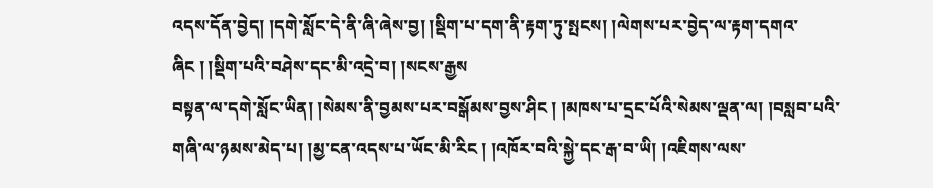འདས་དོན་བྱེད། །དགེ་སློང་དེ་ནི་ཞི་ཞེས་བྱ། །སྡིག་པ་དག་ནི་རྟག་ཏུ་སྤངས། །ལེགས་པར་བྱེད་ལ་རྟག་དགའ་ཞིང ། །སྡིག་པའི་བཤེས་དང་མི་འདྲེ་བ། །སངས་རྒྱས
བསྟན་ལ་དགེ་སློང་ཡིན། །སེམས་ནི་བྱམས་པར་བསྒོམས་བྱས་ཤིང ། །མཁས་པ་དྲང་པོའི་སེམས་ལྡན་ལ། །བསླབ་པའི་གཞི་ལ་ཉམས་མེད་པ། །མྱ་ངན་འདས་པ་ཡོང་མི་རིང ། །འཁོར་བའི་སྐྱེ་དང་རྒ་བ་ཡི། །འཇིགས་ལས་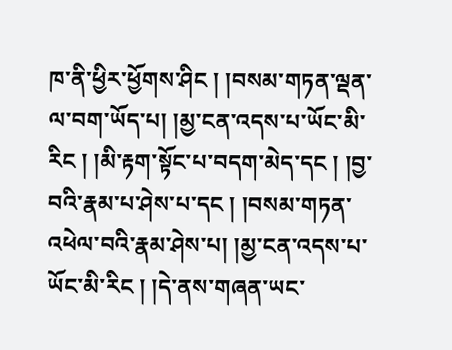ཁ་ནི་ཕྱིར་ཕྱོགས་ཤིང ། །བསམ་གཏན་ལྡན་ལ་བག་ཡོད་པ། །མྱ་ངན་འདས་པ་ཡོང་མི་རིང ། །མི་རྟག་སྟོང་པ་བདག་མེད་དང ། །བྱ་བའི་རྣམ་པ་ཤེས་པ་དང ། །བསམ་གཏན་འཕེལ་བའི་རྣམ་ཤེས་པ། །མྱ་ངན་འདས་པ་ཡོང་མི་རིང ། །དེ་ནས་གཞན་ཡང་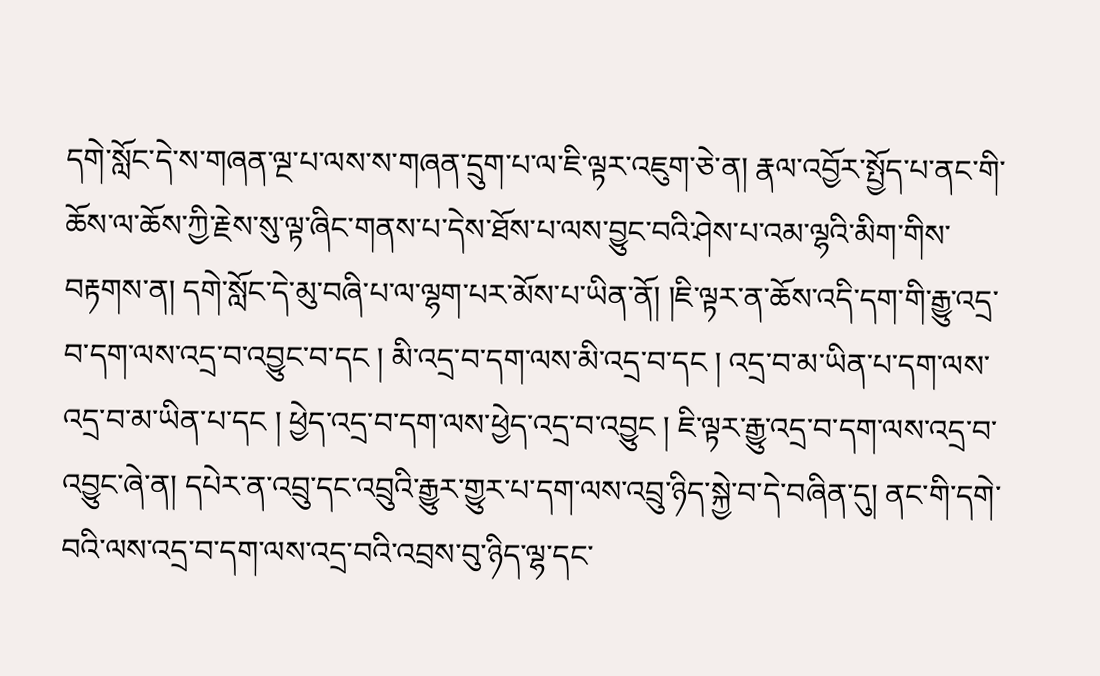དགེ་སློང་དེ་ས་གཞན་ལྔ་པ་ལས་ས་གཞན་དྲུག་པ་ལ་ཇི་ལྟར་འཇུག་ཅེ་ན། རྣལ་འབྱོར་སྤྱོད་པ་ནང་གི་ཆོས་ལ་ཆོས་ཀྱི་རྗེས་སུ་ལྟ་ཞིང་གནས་པ་དེས་ཐོས་པ་ལས་བྱུང་བའི་ཤེས་པ་འམ་ལྷའི་མིག་གིས་བརྟགས་ན། དགེ་སློང་དེ་མུ་བཞི་པ་ལ་ལྷག་པར་མོས་པ་ཡིན་ནོ། །ཇི་ལྟར་ན་ཆོས་འདི་དག་གི་རྒྱུ་འདྲ་བ་དག་ལས་འདྲ་བ་འབྱུང་བ་དང ། མི་འདྲ་བ་དག་ལས་མི་འདྲ་བ་དང ། འདྲ་བ་མ་ཡིན་པ་དག་ལས་འདྲ་བ་མ་ཡིན་པ་དང ། ཕྱེད་འདྲ་བ་དག་ལས་ཕྱེད་འདྲ་བ་འབྱུང ། ཇི་ལྟར་རྒྱུ་འདྲ་བ་དག་ལས་འདྲ་བ་འབྱུང་ཞེ་ན། དཔེར་ན་འབྲུ་དང་འབྲུའི་རྒྱུར་གྱུར་པ་དག་ལས་འབྲུ་ཉིད་སྐྱེ་བ་དེ་བཞིན་དུ། ནང་གི་དགེ་བའི་ལས་འདྲ་བ་དག་ལས་འདྲ་བའི་འབྲས་བུ་ཉིད་ལྷ་དང་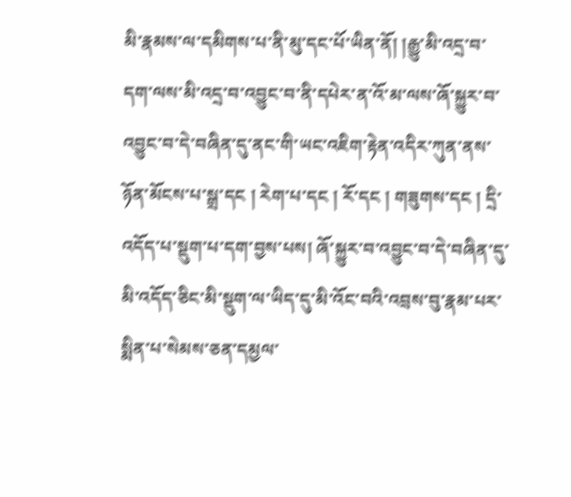མི་རྣམས་ལ་དམིགས་པ་ནི་མུ་དང་པོ་ཡིན་ནོ། །རྒྱུ་མི་འདྲ་བ་དག་ལས་མི་འདྲ་བ་འབྱུང་བ་ནི་དཔེར་ན་འོ་མ་ལས་ཞོ་སྐྱུར་བ་འབྱུང་བ་དེ་བཞིན་དུ་ནང་གི་ཡང་འཇིག་རྟེན་འདིར་ཀུན་ནས་ཉོན་མོངས་པ་སྒྲ་དང ། རེག་པ་དང ། རོ་དང ། གཟུགས་དང ། དྲི་འདོད་པ་སྡུག་པ་དག་བྱས་པས། ཞོ་སྐྱུར་བ་འབྱུང་བ་དེ་བཞིན་དུ་མི་འདོད་ཅིང་མི་སྡུག་ལ་ཡིད་དུ་མི་འོང་བའི་འབྲས་བུ་རྣམ་པར་སྨིན་པ་སེམས་ཅན་དམྱལ་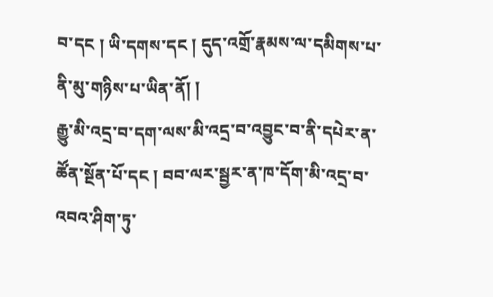བ་དང ། ཡི་དགས་དང ། དུད་འགྲོ་རྣམས་ལ་དམིགས་པ་ནི་མུ་གཉིས་པ་ཡིན་ནོ། །
རྒྱུ་མི་འདྲ་བ་དག་ལས་མི་འདྲ་བ་འབྱུང་བ་ནི་དཔེར་ན་ཚོན་སྔོན་པོ་དང ། བབ་ལར་སྦྱར་ན་ཁ་དོག་མི་འདྲ་བ་འབའ་ཤིག་ཏུ་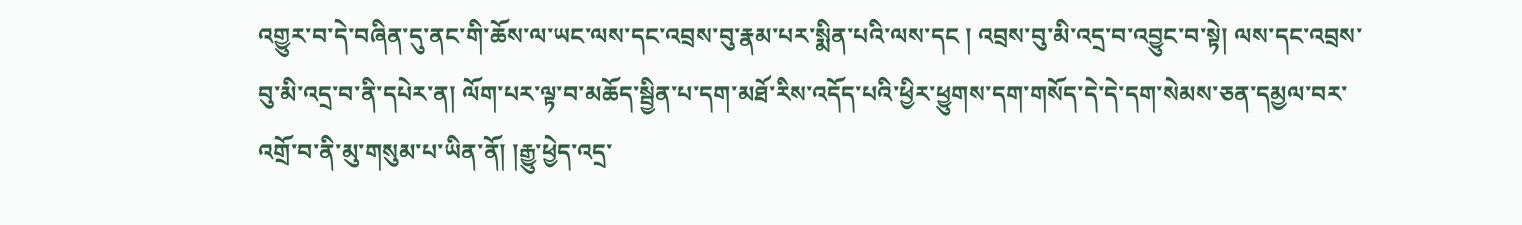འགྱུར་བ་དེ་བཞིན་དུ་ནང་གི་ཆོས་ལ་ཡང་ལས་དང་འབྲས་བུ་རྣམ་པར་སྨིན་པའི་ལས་དང ། འབྲས་བུ་མི་འདྲ་བ་འབྱུང་བ་སྟེ། ལས་དང་འབྲས་བུ་མི་འདྲ་བ་ནི་དཔེར་ན། ལོག་པར་ལྟ་བ་མཆོད་སྦྱིན་པ་དག་མཐོ་རིས་འདོད་པའི་ཕྱིར་ཕྱུགས་དག་གསོད་དེ་དེ་དག་སེམས་ཅན་དམྱལ་བར་འགྲོ་བ་ནི་མུ་གསུམ་པ་ཡིན་ནོ། །རྒྱུ་ཕྱེད་འདྲ་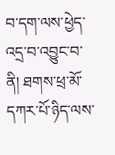བ་དག་ལས་ཕྱེད་འདྲ་བ་འབྱུང་བ་ནི། ཐགས་ཕྲ་མོ་དཀར་པོ་ཉིད་ལས་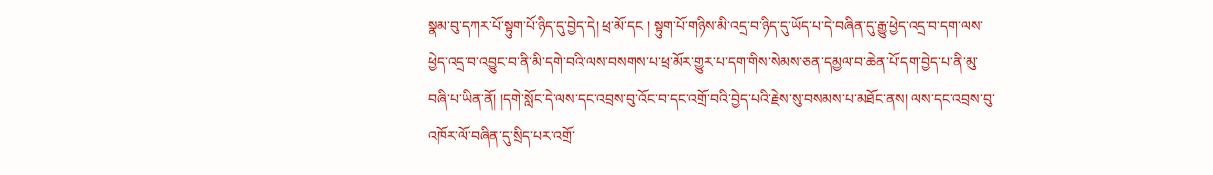སྣམ་བུ་དཀར་པོ་སྟུག་པོ་ཉིད་དུ་བྱེད་དེ། ཕྲ་མོ་དང ། སྟུག་པོ་གཉིས་མི་འདྲ་བ་ཉིད་དུ་ཡོད་པ་དེ་བཞིན་དུ་རྒྱུ་ཕྱེད་འདྲ་བ་དག་ལས་ཕྱེད་འདྲ་བ་འབྱུང་བ་ནི་མི་དགེ་བའི་ལས་བསགས་པ་ཕྲ་མོར་གྱུར་པ་དག་གིས་སེམས་ཅན་དམྱལ་བ་ཆེན་པོ་དག་བྱེད་པ་ནི་མུ་བཞི་པ་ཡིན་ནོ། །དགེ་སློང་དེ་ལས་དང་འབྲས་བུ་འོང་བ་དང་འགྲོ་བའི་བྱེད་པའི་རྗེས་སུ་བསམས་པ་མཐོང་ནས། ལས་དང་འབྲས་བུ་འཁོར་ལོ་བཞིན་དུ་སྲིད་པར་འགྲོ་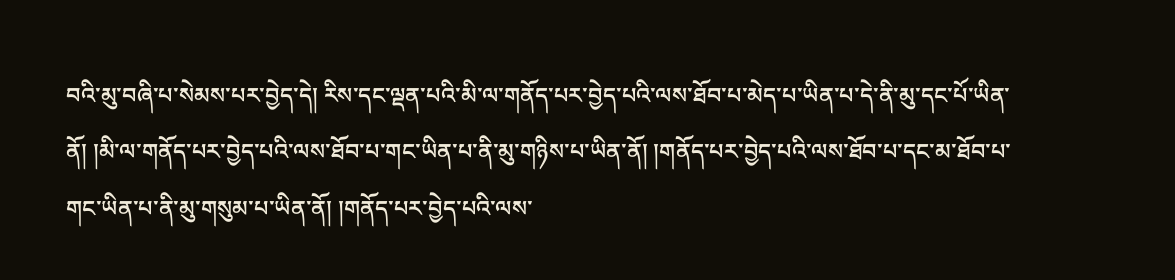བའི་མུ་བཞི་པ་སེམས་པར་བྱེད་དེ། རིས་དང་ལྡན་པའི་མི་ལ་གནོད་པར་བྱེད་པའི་ལས་ཐོབ་པ་མེད་པ་ཡིན་པ་དེ་ནི་མུ་དང་པོ་ཡིན་ནོ། །མི་ལ་གནོད་པར་བྱེད་པའི་ལས་ཐོབ་པ་གང་ཡིན་པ་ནི་མུ་གཉིས་པ་ཡིན་ནོ། །གནོད་པར་བྱེད་པའི་ལས་ཐོབ་པ་དང་མ་ཐོབ་པ་གང་ཡིན་པ་ནི་མུ་གསུམ་པ་ཡིན་ནོ། །གནོད་པར་བྱེད་པའི་ལས་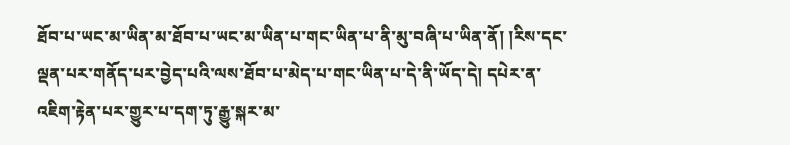ཐོབ་པ་ཡང་མ་ཡིན་མ་ཐོབ་པ་ཡང་མ་ཡིན་པ་གང་ཡིན་པ་ནི་མུ་བཞི་པ་ཡིན་ནོ། །རིས་དང་ལྡན་པར་གནོད་པར་བྱེད་པའི་ལས་ཐོབ་པ་མེད་པ་གང་ཡིན་པ་དེ་ནི་ཡོད་དེ། དཔེར་ན་འཇིག་རྟེན་པར་གྱུར་པ་དག་ཏུ་རྒྱུ་སྐར་མ་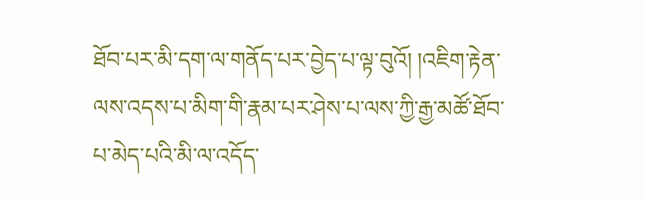ཐོབ་པར་མི་དག་ལ་གནོད་པར་བྱེད་པ་ལྟ་བུའོ། །འཇིག་རྟེན་ལས་འདས་པ་མིག་གི་རྣམ་པར་ཤེས་པ་ལས་ཀྱི་རྒྱ་མཚོ་ཐོབ་པ་མེད་པའི་མི་ལ་འདོད་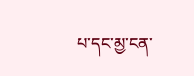པ་དང་མྱ་ངན་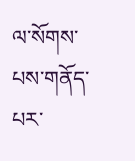ལ་སོགས་པས་གནོད་པར་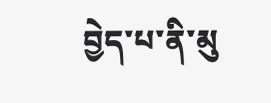བྱེད་པ་ནི་མུ